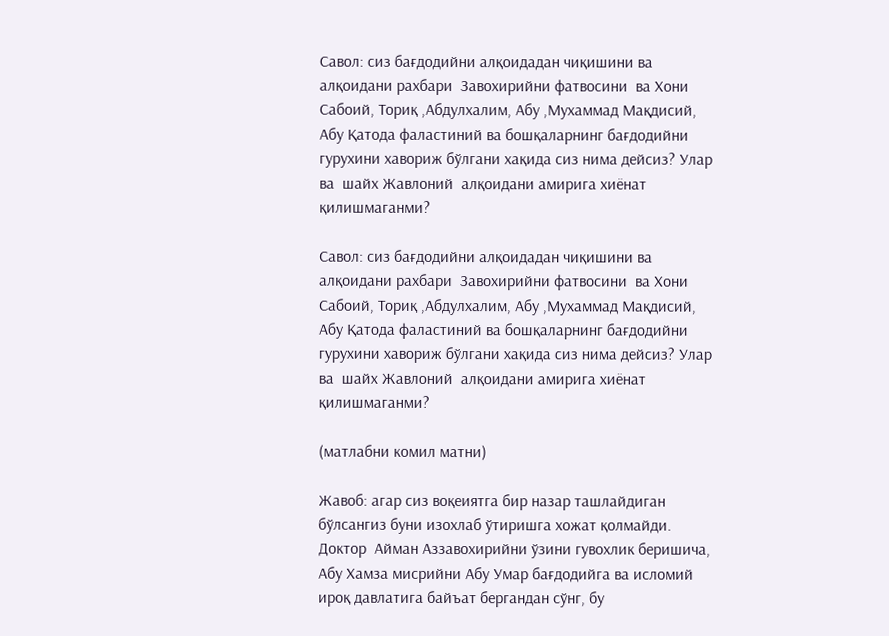Савол: сиз бағдодийни алқоидадан чиқишини ва алқоидани рахбари  Завохирийни фатвосини  ва Хони Сабоий, Ториқ ,Абдулхалим, Абу ,Мухаммад Мақдисий, Абу Қатода фаластиний ва бошқаларнинг бағдодийни гурухини хавориж бўлгани хақида сиз нима дейсиз? Улар ва  шайх Жавлоний  алқоидани амирига хиёнат қилишмаганми?

Савол: сиз бағдодийни алқоидадан чиқишини ва алқоидани рахбари  Завохирийни фатвосини  ва Хони Сабоий, Ториқ ,Абдулхалим, Абу ,Мухаммад Мақдисий, Абу Қатода фаластиний ва бошқаларнинг бағдодийни гурухини хавориж бўлгани хақида сиз нима дейсиз? Улар ва  шайх Жавлоний  алқоидани амирига хиёнат қилишмаганми?

(матлабни комил матни)

Жавоб: агар сиз воқеиятга бир назар ташлайдиган бўлсангиз буни изохлаб ўтиришга хожат қолмайди. Доктор  Айман Аззавохирийни ўзини гувохлик беришича, Абу Хамза мисрийни Абу Умар бағдодийга ва исломий ироқ давлатига байъат бергандан сўнг, бу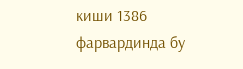киши 1386 фарвардинда бу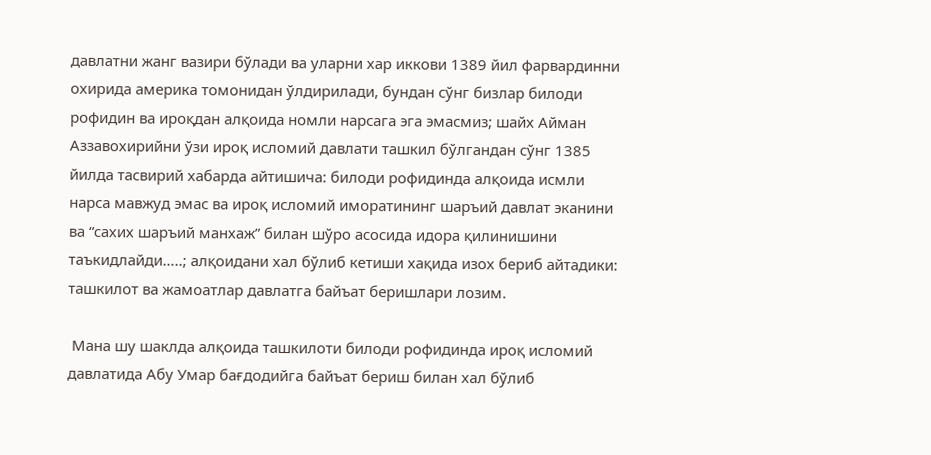давлатни жанг вазири бўлади ва уларни хар иккови 1389 йил фарвардинни охирида америка томонидан ўлдирилади, бундан сўнг бизлар билоди рофидин ва ироқдан алқоида номли нарсага эга эмасмиз; шайх Айман Аззавохирийни ўзи ироқ исломий давлати ташкил бўлгандан сўнг 1385 йилда тасвирий хабарда айтишича: билоди рофидинда алқоида исмли нарса мавжуд эмас ва ироқ исломий иморатининг шаръий давлат эканини ва “сахих шаръий манхаж” билан шўро асосида идора қилинишини  таъкидлайди…..; алқоидани хал бўлиб кетиши хақида изох бериб айтадики: ташкилот ва жамоатлар давлатга байъат беришлари лозим.

 Мана шу шаклда алқоида ташкилоти билоди рофидинда ироқ исломий давлатида Абу Умар бағдодийга байъат бериш билан хал бўлиб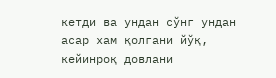кетди ва ундан сўнг ундан асар хам қолгани йўқ, кейинроқ довлани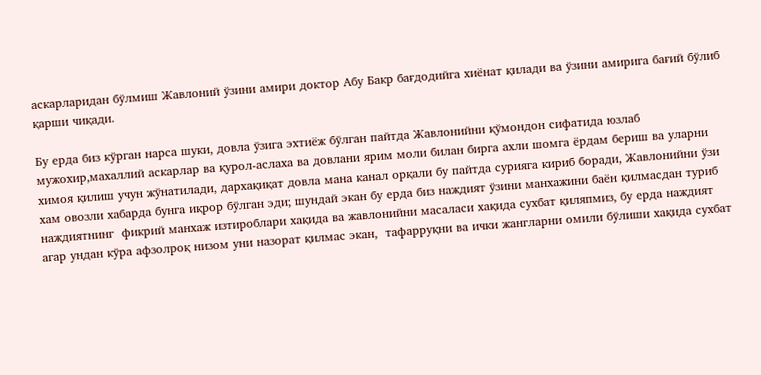аскарларидан бўлмиш Жавлоний ўзини амири доктор Абу Бакр бағдодийга хиёнат қилади ва ўзини амирига бағий бўлиб қарши чиқади.

Бу ерда биз кўрган нарса шуки, довла ўзига эхтиёж бўлган пайтда Жавлонийни қўмондон сифатида юзлаб мужохир,махаллий аскарлар ва қурол-аслаха ва довлани ярим моли билан бирга ахли шомга ёрдам бериш ва уларни химоя қилиш учун жўнатилади, дархақиқат довла мана канал орқали бу пайтда сурияга кириб боради, Жавлонийни ўзи хам овозли хабарда бунга иқрор бўлган эди; шундай экан бу ерда биз наждият ўзини манхажини баён қилмасдан туриб наждиятнинг  фикрий манхаж изтироблари хақида ва жавлонийни масаласи хақида сухбат қиляпмиз, бу ерда наждият агар ундан кўра афзолроқ низом уни назорат қилмас экан,  тафарруқни ва ички жангларни омили бўлиши хақида сухбат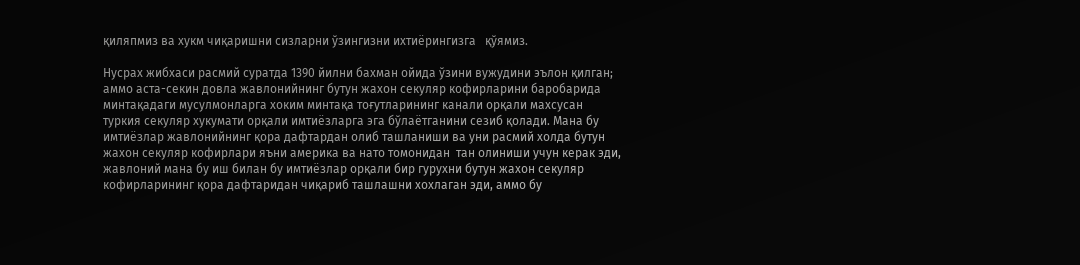қиляпмиз ва хукм чиқаришни сизларни ўзингизни ихтиёрингизга   қўямиз.

Нусрах жибхаси расмий суратда 1390 йилни бахман ойида ўзини вужудини эълон қилган; аммо аста-секин довла жавлонийнинг бутун жахон секуляр кофирларини баробарида минтақадаги мусулмонларга хоким минтақа тоғутларининг канали орқали махсусан туркия секуляр хукумати орқали имтиёзларга эга бўлаётганини сезиб қолади. Мана бу имтиёзлар жавлонийнинг қора дафтардан олиб ташланиши ва уни расмий холда бутун жахон секуляр кофирлари яъни америка ва нато томонидан  тан олиниши учун керак эди, жавлоний мана бу иш билан бу имтиёзлар орқали бир гурухни бутун жахон секуляр кофирларининг қора дафтаридан чиқариб ташлашни хохлаган эди, аммо бу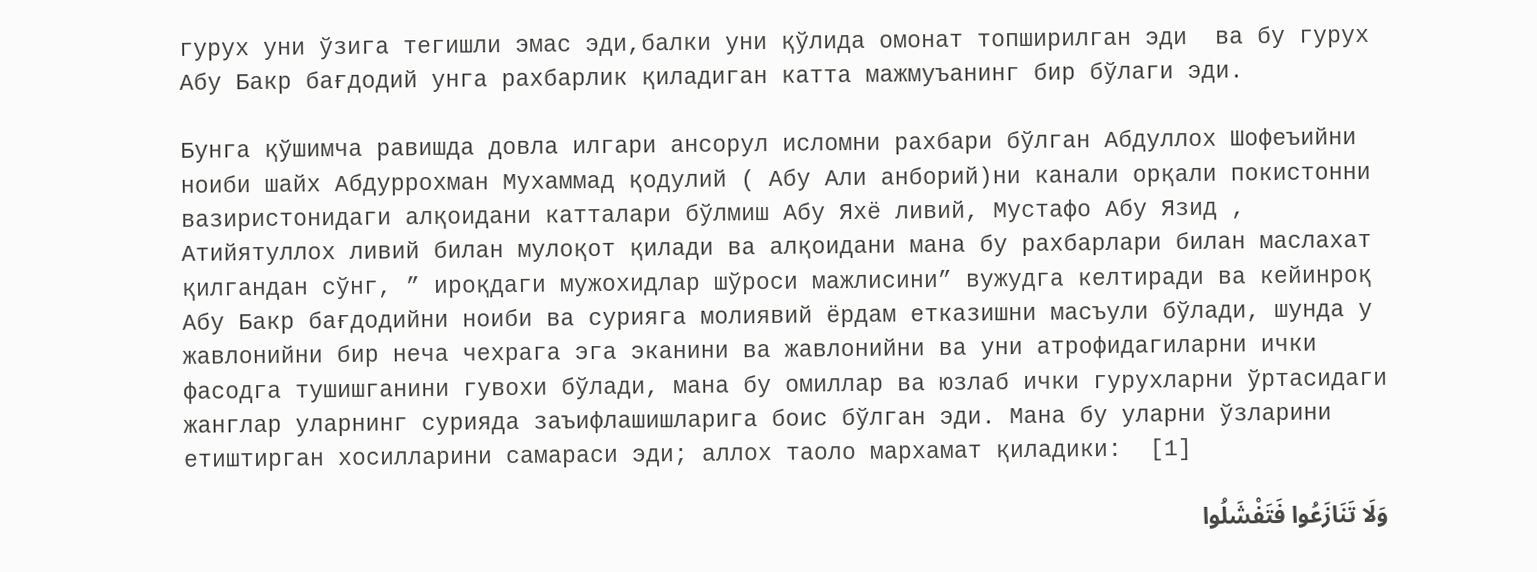гурух уни ўзига тегишли эмас эди,балки уни қўлида омонат топширилган эди  ва бу гурух Абу Бакр бағдодий унга рахбарлик қиладиган катта мажмуъанинг бир бўлаги эди.

Бунга қўшимча равишда довла илгари ансорул исломни рахбари бўлган Абдуллох Шофеъийни ноиби шайх Абдуррохман Мухаммад қодулий ( Абу Али анборий)ни канали орқали покистонни вазиристонидаги алқоидани катталари бўлмиш Абу Яхё ливий, Мустафо Абу Язид , Атийятуллох ливий билан мулоқот қилади ва алқоидани мана бу рахбарлари билан маслахат қилгандан сўнг, ” ироқдаги мужохидлар шўроси мажлисини” вужудга келтиради ва кейинроқ Абу Бакр бағдодийни ноиби ва сурияга молиявий ёрдам етказишни масъули бўлади, шунда у жавлонийни бир неча чехрага эга эканини ва жавлонийни ва уни атрофидагиларни ички фасодга тушишганини гувохи бўлади, мана бу омиллар ва юзлаб ички гурухларни ўртасидаги жанглар уларнинг сурияда заъифлашишларига боис бўлган эди. Мана бу уларни ўзларини етиштирган хосилларини самараси эди; аллох таоло мархамат қиладики:  [1]

وَلَا تَنَازَعُوا فَتَفْشَلُوا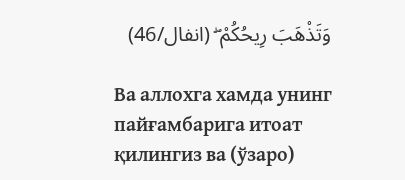وَتَذْهَبَ رِيحُكُمْ ۖ (انفال/46)

Ва аллохга хамда унинг пайғамбарига итоат қилингиз ва (ўзаро)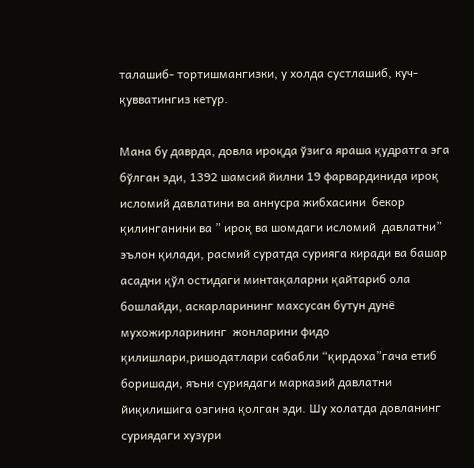талашиб- тортишмангизки, у холда сустлашиб, куч-қувватингиз кетур.

Мана бу даврда, довла ироқда ўзига яраша қудратга эга бўлган эди, 1392 шамсий йилни 19 фарвардинида ироқ исломий давлатини ва аннусра жибхасини  бекор қилинганини ва ” ироқ ва шомдаги исломий  давлатни” эълон қилади, расмий суратда сурияга киради ва башар асадни қўл остидаги минтақаларни қайтариб ола бошлайди, аскарларининг махсусан бутун дунё мухожирларининг  жонларини фидо қилишлари,ришодатлари сабабли “қирдоха”гача етиб боришади, яъни суриядаги марказий давлатни йиқилишига озгина қолган эди. Шу холатда довланинг суриядаги хузури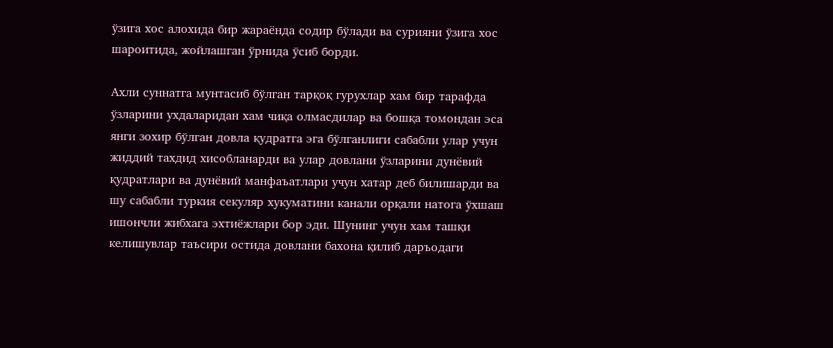ўзига хос алохида бир жараёнда содир бўлади ва сурияни ўзига хос шароитида, жойлашган ўрнида ўсиб борди.

Ахли суннатга мунтасиб бўлган тарқоқ гурухлар хам бир тарафда ўзларини ухдаларидан хам чиқа олмасдилар ва бошқа томондан эса янги зохир бўлган довла қудратга эга бўлганлиги сабабли улар учун жиддий тахдид хисобланарди ва улар довлани ўзларини дунёвий қудратлари ва дунёвий манфаъатлари учун хатар деб билишарди ва шу сабабли туркия секуляр хукуматини канали орқали натога ўхшаш ишончли жибхага эхтиёжлари бор эди. Шунинг учун хам ташқи келишувлар таъсири остида довлани бахона қилиб даръодаги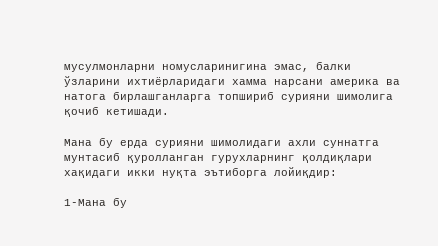мусулмонларни номусларинигина эмас, балки ўзларини ихтиёрларидаги хамма нарсани америка ва натога бирлашганларга топшириб сурияни шимолига қочиб кетишади.

Мана бу ерда сурияни шимолидаги ахли суннатга мунтасиб қуролланган гурухларнинг қолдиқлари хақидаги икки нуқта эътиборга лойиқдир:

1-Мана бу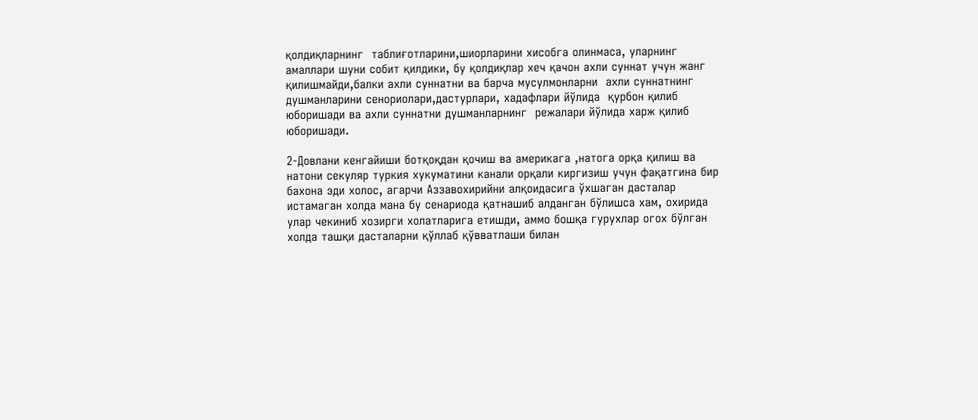қолдиқларнинг  таблиғотларини,шиорларини хисобга олинмаса, уларнинг амаллари шуни собит қилдики, бу қолдиқлар хеч қачон ахли суннат учун жанг қилишмайди,балки ахли суннатни ва барча мусулмонларни  ахли суннатнинг душманларини сенориолари,дастурлари, хадафлари йўлида  қурбон қилиб юборишади ва ахли суннатни душманларнинг  режалари йўлида харж қилиб юборишади.

2-Довлани кенгайиши ботқоқдан қочиш ва америкага ,натога орқа қилиш ва натони секуляр туркия хукуматини канали орқали киргизиш учун фақатгина бир бахона эди холос, агарчи Аззавохирийни алқоидасига ўхшаган дасталар истамаган холда мана бу сенариода қатнашиб алданган бўлишса хам, охирида улар чекиниб хозирги холатларига етишди, аммо бошқа гурухлар огох бўлган холда ташқи дасталарни қўллаб қўвватлаши билан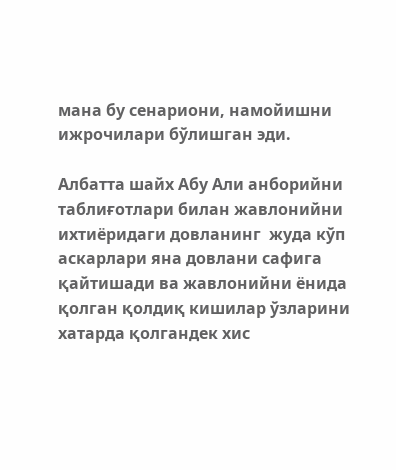мана бу сенариони, намойишни ижрочилари бўлишган эди.

Албатта шайх Абу Али анборийни таблиғотлари билан жавлонийни ихтиёридаги довланинг  жуда кўп аскарлари яна довлани сафига қайтишади ва жавлонийни ёнида қолган қолдиқ кишилар ўзларини хатарда қолгандек хис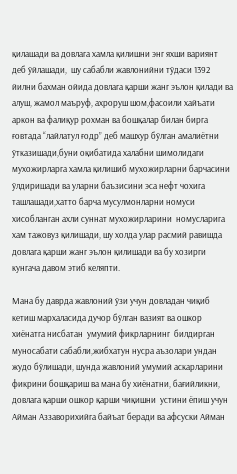қилашади ва довлага хамла қилишни энг яхши вариянт деб ўйлашади,  шу сабабли жавлонийни тўдаси 1392 йилни бахман ойида довлага қарши жанг эълон қилади ва алуш, жамол маъруф, ахроруш шом,фасоили хайъати аркон ва фалиқур рохман ва бошқалар билан бирга ғовтада “лайлатул ғодр” деб машхур бўлган амалиётни ўтказишади,буни оқибатида халабни шимолидаги мухожирларга хамла қилишиб мухожирларни барчасини ўлдиришади ва уларни баъзисини эса нефт чохига ташлашади,хатто барча мусулмонларни номуси хисобланган ахли суннат мухожирларини  номусларига хам тажовуз қилишади, шу холда улар расмий равишда довлага қарши жанг эълон қилишади ва бу хозирги кунгача давом этиб келяпти.

Мана бу даврда жавлоний ўзи учун довладан чиқиб кетиш мархаласида дучор бўлган вазият ва ошкор хиёнатга нисбатан  умумий фикрларнинг  билдирган муносабати сабабли,жибхатун нусра аъзолари ундан жудо бўлишади, шунда жавлоний умумий аскарларини фикрини бошқариш ва мана бу хиёнатни, бағийликни, довлага қарши ошкор қарши чиқишни  устини ёпиш учун Айман Аззаворихийга байъат беради ва афсуски Айман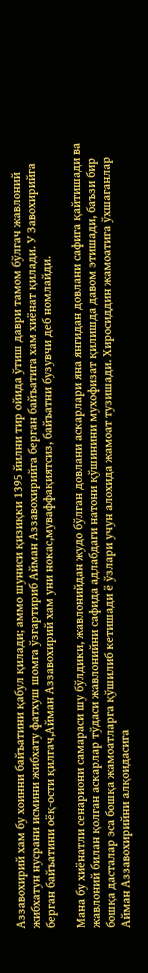Аззавохирий хам бу хоинни байъатини қабул қилади; аммо шуниси қизиқки 1395 йилни тир ойида ўтиш даври тамом бўлгач жавлоний жибхатун нусрани исмини жибхату фатхуш шомга ўзгартириб Айман Аззавохирийга берган байъатига хам хиёнат қилади. У Завохирийга берган байъатини оёқ-ости қилгач,Айман Аззавохирий хам уни нокас,муваффақиятсиз, байъатни бузувчи деб номлайди.

Мана бу хиёнатли сенариони самараси шу бўлдики, жавлонийдан жудо бўлган довлани аскарлари яна янгидан довлани сафига қайтишади ва жавлоний билан қолган аскарлар тўдаси жавлонийни сафида адлабдаги натони қўшинини мухофизат қилишда давом этишади, баъзи бир бошқа дасталар эса бошқа жамоатларга қўшилиб кетишади ё ўзлари учун алохида жамоат тузишади. Хиросиддин жамоатига ўхшаганлар Айман Аззавохирийни алқоидасига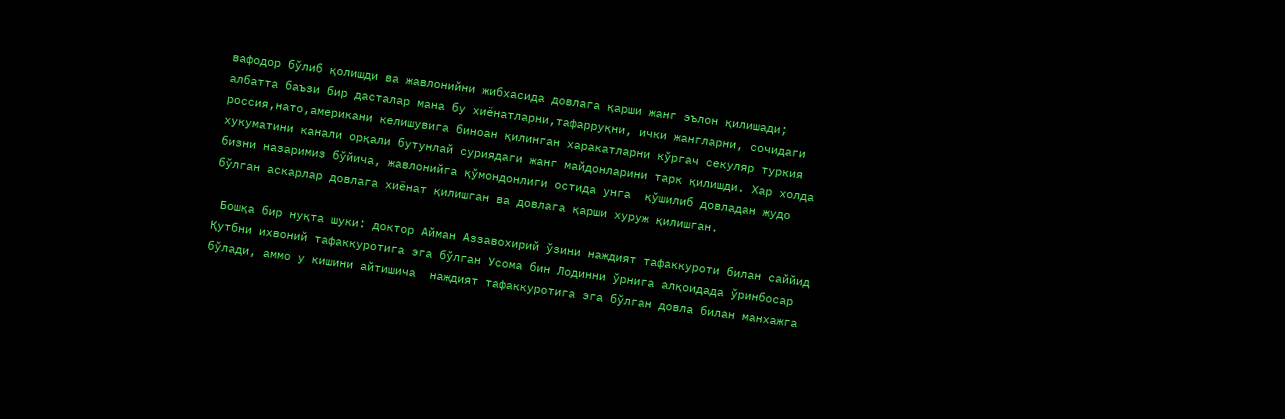вафодор бўлиб қолишди ва жавлонийни жибхасида довлага қарши жанг эълон қилишади; албатта баъзи бир дасталар мана бу хиёнатларни,тафарруқни, ички жангларни, сочидаги россия,нато,американи келишувига биноан қилинган харакатларни кўргач секуляр туркия хукуматини канали орқали бутунлай суриядаги жанг майдонларини тарк қилишди. Хар холда бизни назаримиз бўйича, жавлонийга қўмондонлиги остида унга  қўшилиб довладан жудо бўлган аскарлар довлага хиёнат қилишган ва довлага қарши хуруж қилишган.

 Бошқа бир нуқта шуки: доктор Айман Аззавохирий ўзини наждият тафаккуроти билан саййид Қутбни ихвоний тафаккуротига эга бўлган Усома бин Лодинни ўрнига алқоидада ўринбосар бўлади, аммо у кишини айтишича  наждият тафаккуротига эга бўлган довла билан манхажга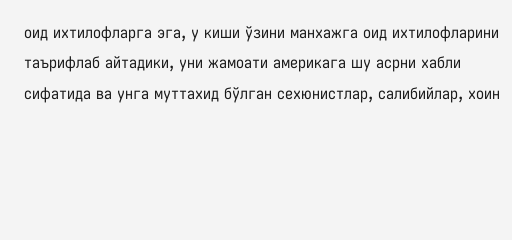оид ихтилофларга эга, у киши ўзини манхажга оид ихтилофларини таърифлаб айтадики, уни жамоати америкага шу асрни хабли сифатида ва унга муттахид бўлган сехюнистлар, салибийлар, хоин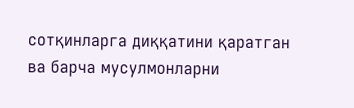сотқинларга диққатини қаратган ва барча мусулмонларни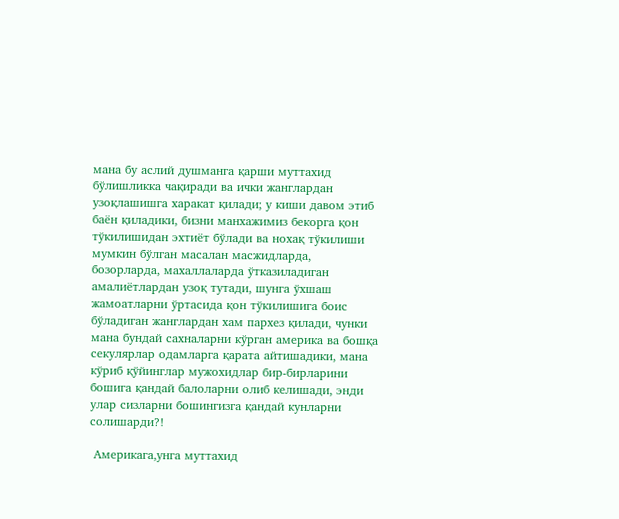мана бу аслий душманга қарши муттахид бўлишликка чақиради ва ички жанглардан узоқлашишга харакат қилади; у киши давом этиб баён қиладики, бизни манхажимиз бекорга қон тўкилишидан эхтиёт бўлади ва нохақ тўкилиши мумкин бўлган масалан масжидларда, бозорларда, махаллаларда ўтказиладиган амалиётлардан узоқ тутади, шунга ўхшаш жамоатларни ўртасида қон тўкилишига боис бўладиган жанглардан хам пархез қилади, чунки  мана бундай сахналарни кўрган америка ва бошқа секулярлар одамларга қарата айтишадики, мана  кўриб қўйинглар мужохидлар бир-бирларини бошига қандай балоларни олиб келишади, энди улар сизларни бошингизга қандай кунларни солишарди?!

 Америкага,унга муттахид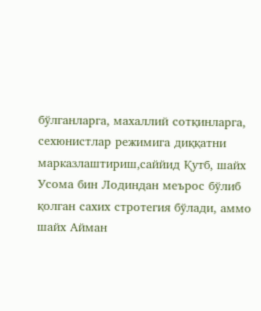бўлганларга, махаллий сотқинларга,  сехюнистлар режимига диққатни марказлаштириш,саййид Қутб, шайх Усома бин Лодиндан меърос бўлиб қолган сахих стротегия бўлади, аммо  шайх Айман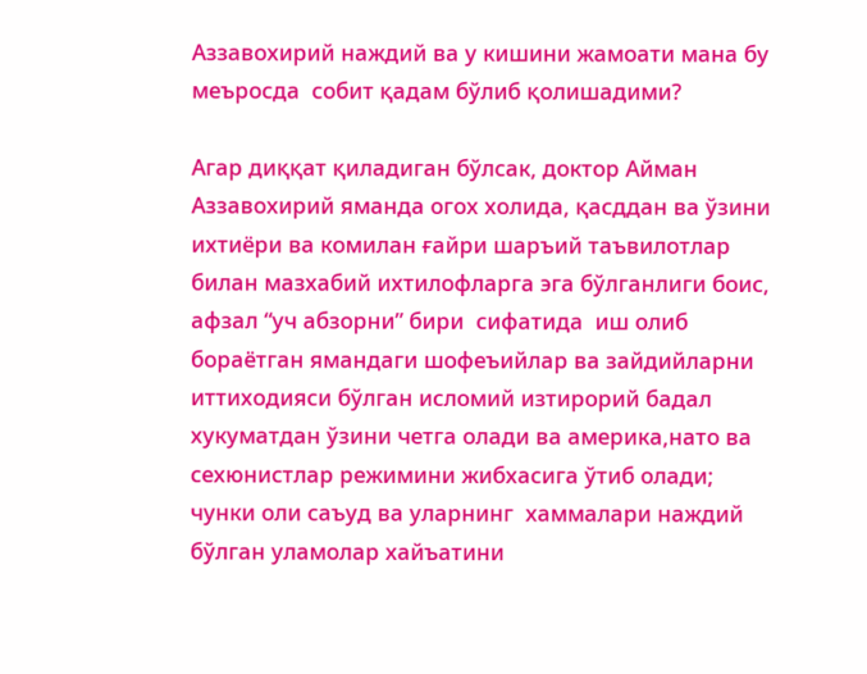Аззавохирий наждий ва у кишини жамоати мана бу меъросда  собит қадам бўлиб қолишадими?

Агар диққат қиладиган бўлсак, доктор Айман Аззавохирий яманда огох холида, қасддан ва ўзини ихтиёри ва комилан ғайри шаръий таъвилотлар билан мазхабий ихтилофларга эга бўлганлиги боис, афзал “уч абзорни” бири  сифатида  иш олиб бораётган ямандаги шофеъийлар ва зайдийларни иттиходияси бўлган исломий изтирорий бадал хукуматдан ўзини четга олади ва америка,нато ва сехюнистлар режимини жибхасига ўтиб олади; чунки оли саъуд ва уларнинг  хаммалари наждий бўлган уламолар хайъатини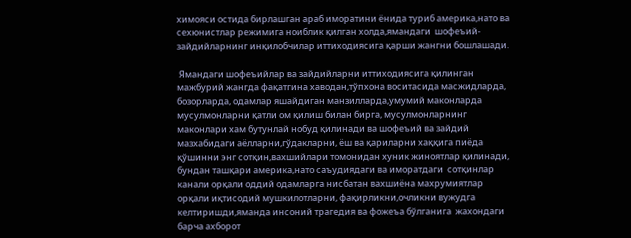химояси остида бирлашган араб иморатини ёнида туриб америка,нато ва сехюнистлар режимига ноиблик қилган холда,ямандаги  шофеъий-зайдийларнинг инқилобчилар иттиходиясига қарши жангни бошлашади.

 Ямандаги шофеъийлар ва зайдийларни иттиходиясига қилинган мажбурий жангда фақатгина хаводан,тўпхона воситасида масжидларда, бозорларда, одамлар яшайдиган манзилларда,умумий маконларда мусулмонларни қатли ом қилиш билан бирга, мусулмонларнинг маконлари хам бутунлай нобуд қилинади ва шофеъий ва зайдий мазхабидаги аёлларни,гўдакларни, ёш ва қариларни хаққига пиёда қўшинни энг сотқин,вахшийлари томонидан хуник жиноятлар қилинади, бундан ташқари америка,нато саъудиядаги ва иморатдаги  сотқинлар канали орқали оддий одамларга нисбатан вахшиёна махрумиятлар орқали иқтисодий мушкилотларни, фақирликни,очликни вужудга келтиришди,яманда инсоний трагедия ва фожеъа бўлганига  жахондаги барча ахборот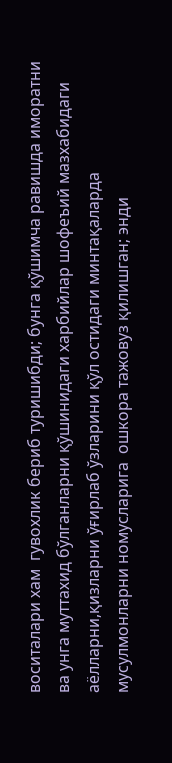воситалари хам  гувохлик бериб туришибди; бунга қўшимча равишда иморатни ва унга муттахид бўлганларни қўшинидаги харбийлар шофеъий мазхабидаги аёлларни,қизларни ўғирлаб ўзларини қўл остидаги минтақаларда мусулмонларни номусларига  ошкора тажовуз қилишган; энди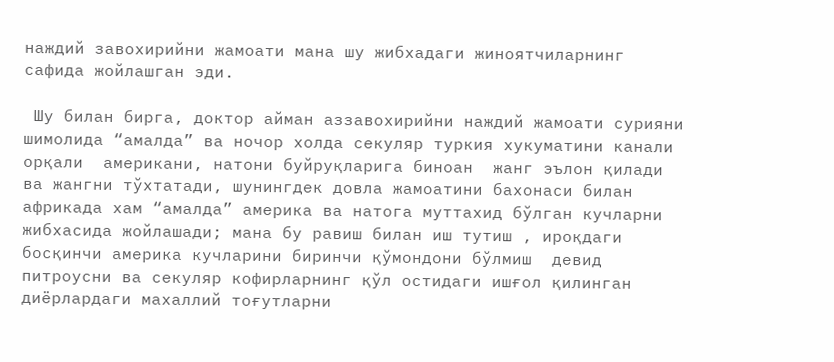наждий завохирийни жамоати мана шу жибхадаги жиноятчиларнинг  сафида жойлашган эди.

 Шу билан бирга, доктор айман аззавохирийни наждий жамоати сурияни шимолида “амалда” ва ночор холда секуляр туркия хукуматини канали орқали  американи, натони буйруқларига биноан  жанг эълон қилади ва жангни тўхтатади, шунингдек довла жамоатини бахонаси билан африкада хам “амалда” америка ва натога муттахид бўлган кучларни жибхасида жойлашади; мана бу равиш билан иш тутиш , ироқдаги босқинчи америка кучларини биринчи қўмондони бўлмиш  девид питроусни ва секуляр кофирларнинг қўл остидаги ишғол қилинган диёрлардаги махаллий тоғутларни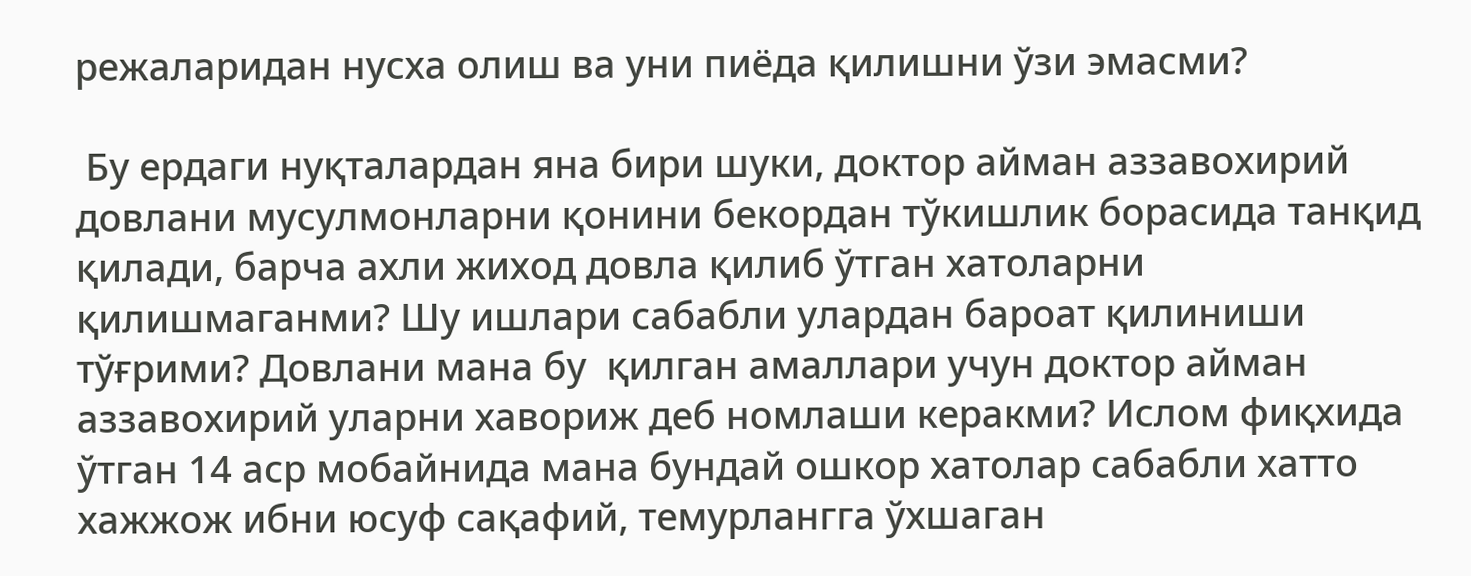режаларидан нусха олиш ва уни пиёда қилишни ўзи эмасми?

 Бу ердаги нуқталардан яна бири шуки, доктор айман аззавохирий довлани мусулмонларни қонини бекордан тўкишлик борасида танқид қилади, барча ахли жиход довла қилиб ўтган хатоларни қилишмаганми? Шу ишлари сабабли улардан бароат қилиниши тўғрими? Довлани мана бу  қилган амаллари учун доктор айман аззавохирий уларни хавориж деб номлаши керакми? Ислом фиқхида ўтган 14 аср мобайнида мана бундай ошкор хатолар сабабли хатто хажжож ибни юсуф сақафий, темурлангга ўхшаган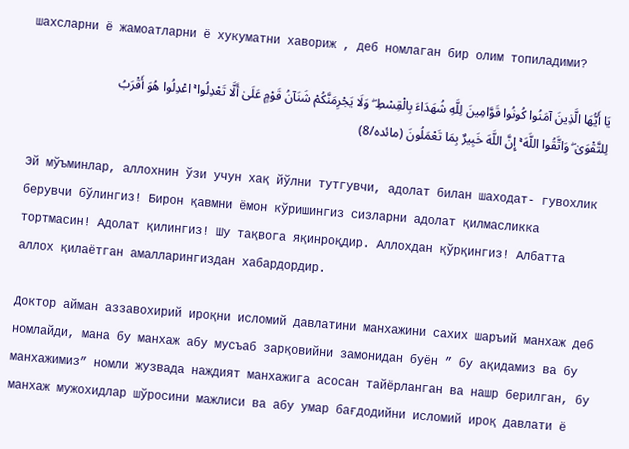шахсларни ё жамоатларни ё хукуматни хавориж , деб номлаган бир олим топиладими?

يَا أَيُّهَا الَّذِينَ آمَنُوا كُونُوا قَوَّامِينَ لِلَّهِ شُهَدَاءَ بِالْقِسْطِ ۖ وَلَا يَجْرِمَنَّكُمْ شَنَآنُ قَوْمٍ عَلَىٰ أَلَّا تَعْدِلُوا ۚ اعْدِلُوا هُوَ أَقْرَبُ لِلتَّقْوَىٰ ۖ وَاتَّقُوا اللَّهَ ۚ إِنَّ اللَّهَ خَبِيرٌ بِمَا تَعْمَلُونَ (مائده/8)

Эй мўъминлар, аллохнин ўзи учун хақ йўлни тутгувчи, адолат билан шаходат- гувохлик берувчи бўлингиз! Бирон қавмни ёмон кўришингиз сизларни адолат қилмасликка тортмасин! Адолат қилингиз! Шу тақвога яқинроқдир. Аллохдан қўрқингиз! Албатта аллох қилаётган амалларингиздан хабардордир.

Доктор айман аззавохирий ироқни исломий давлатини манхажини сахих шаръий манхаж деб номлайди, мана бу манхаж абу мусъаб зарқовийни замонидан буён ” бу ақидамиз ва бу манхажимиз” номли жузвада наждият манхажига асосан тайёрланган ва нашр берилган, бу манхаж мужохидлар шўросини мажлиси ва абу умар бағдодийни исломий ироқ давлати ё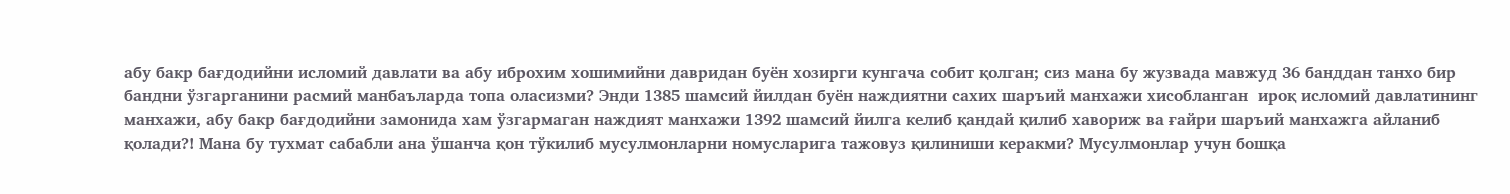абу бакр бағдодийни исломий давлати ва абу иброхим хошимийни давридан буён хозирги кунгача собит қолган; сиз мана бу жузвада мавжуд 36 банддан танхо бир бандни ўзгарганини расмий манбаъларда топа оласизми? Энди 1385 шамсий йилдан буён наждиятни сахих шаръий манхажи хисобланган  ироқ исломий давлатининг  манхажи, абу бакр бағдодийни замонида хам ўзгармаган наждият манхажи 1392 шамсий йилга келиб қандай қилиб хавориж ва ғайри шаръий манхажга айланиб қолади?! Мана бу тухмат сабабли ана ўшанча қон тўкилиб мусулмонларни номусларига тажовуз қилиниши керакми? Мусулмонлар учун бошқа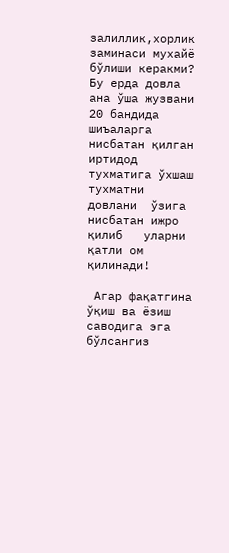залиллик,хорлик заминаси мухайё бўлиши керакми? Бу ерда довла ана ўша жузвани 20 бандида шиъаларга нисбатан қилган иртидод  тухматига ўхшаш тухматни довлани  ўзига нисбатан ижро  қилиб   уларни қатли ом қилинади!

 Агар фақатгина ўқиш ва ёзиш саводига эга бўлсангиз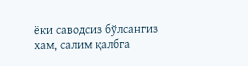ёки саводсиз бўлсангиз хам, салим қалбга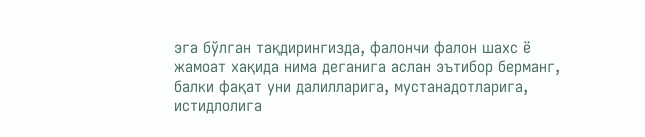эга бўлган тақдирингизда, фалончи фалон шахс ё жамоат хақида нима деганига аслан эътибор берманг, балки фақат уни далилларига, мустанадотларига, истидлолига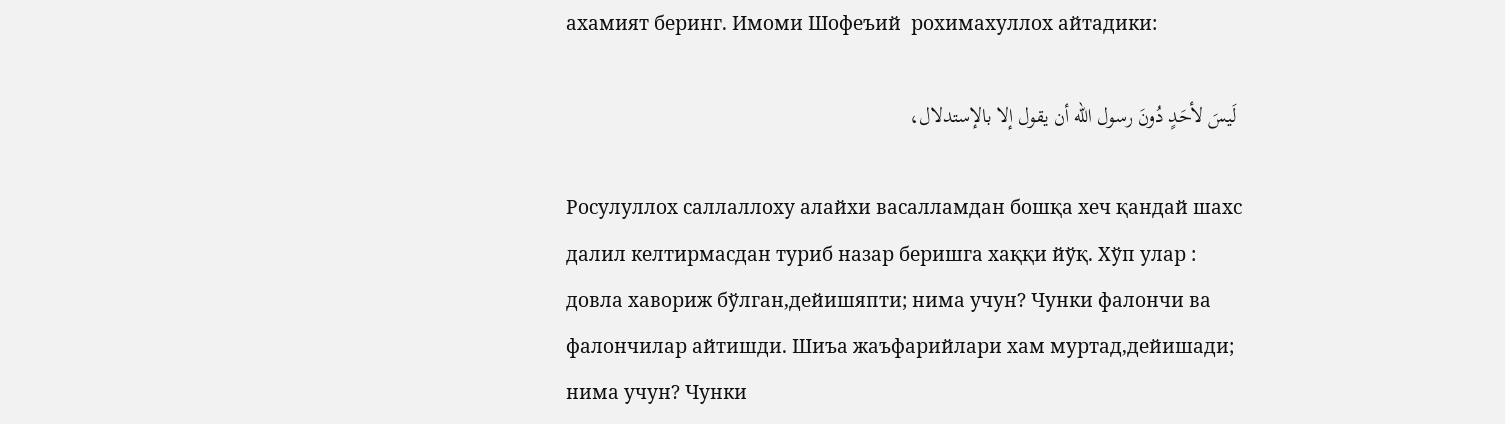ахамият беринг. Имоми Шофеъий  рохимахуллох айтадики:

 لَيسَ لأحَدٍ دُونَ رسول الله أن یقول إلا بالإستدلال،

Росулуллох саллаллоху алайхи васалламдан бошқа хеч қандай шахс далил келтирмасдан туриб назар беришга хаққи йўқ. Хўп улар : довла хавориж бўлган,дейишяпти; нима учун? Чунки фалончи ва фалончилар айтишди. Шиъа жаъфарийлари хам муртад,дейишади; нима учун? Чунки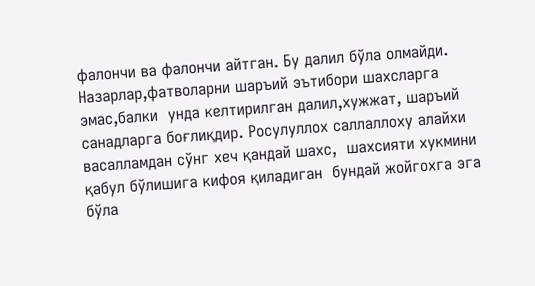фалончи ва фалончи айтган. Бу далил бўла олмайди. Назарлар,фатволарни шаръий эътибори шахсларга эмас,балки  унда келтирилган далил,хужжат, шаръий санадларга боғлиқдир. Росулуллох саллаллоху алайхи васалламдан сўнг хеч қандай шахс,  шахсияти хукмини қабул бўлишига кифоя қиладиган  бундай жойгохга эга бўла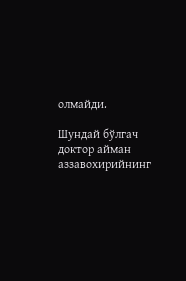олмайди.

Шундай бўлгач доктор айман аззавохирийнинг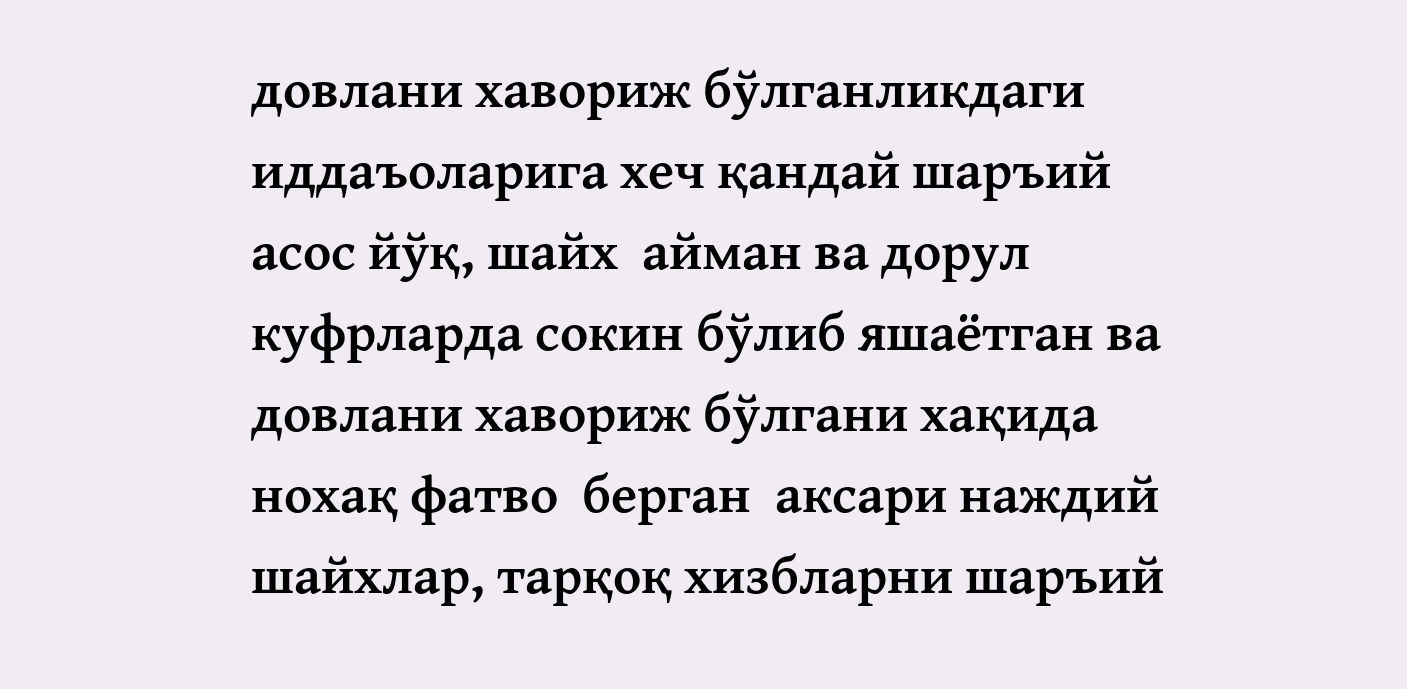довлани хавориж бўлганликдаги иддаъоларига хеч қандай шаръий асос йўқ, шайх  айман ва дорул куфрларда сокин бўлиб яшаётган ва довлани хавориж бўлгани хақида  нохақ фатво  берган  аксари наждий шайхлар, тарқоқ хизбларни шаръий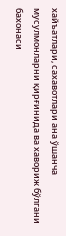хайъатлари, сахавотлари ана ўшанча мусулмонларни қирғинида ва хавориж бўлгани бахонаси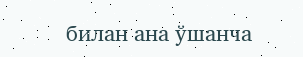билан ана ўшанча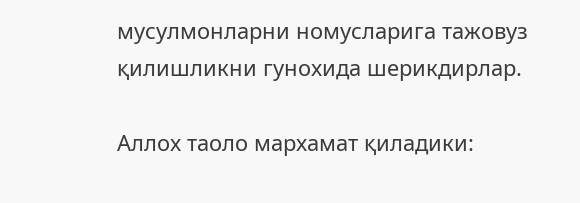мусулмонларни номусларига тажовуз қилишликни гунохида шерикдирлар.

Аллох таоло мархамат қиладики: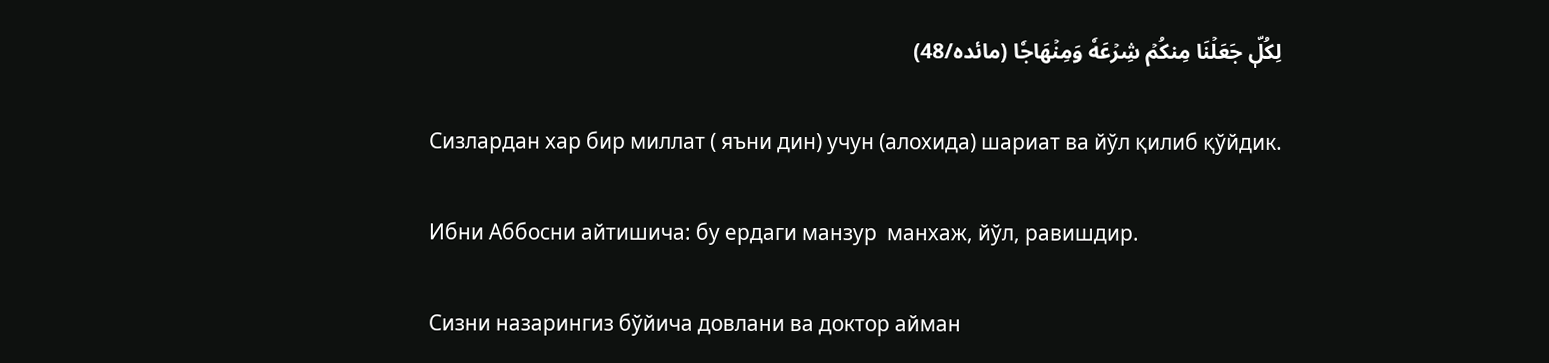لِکُلّٖ جَعَلۡنَا مِنکُمۡ شِرۡعَهٗ وَمِنۡهَاجٗا (مائده/48)

Сизлардан хар бир миллат ( яъни дин) учун (алохида) шариат ва йўл қилиб қўйдик.

Ибни Аббосни айтишича: бу ердаги манзур  манхаж, йўл, равишдир.

Сизни назарингиз бўйича довлани ва доктор айман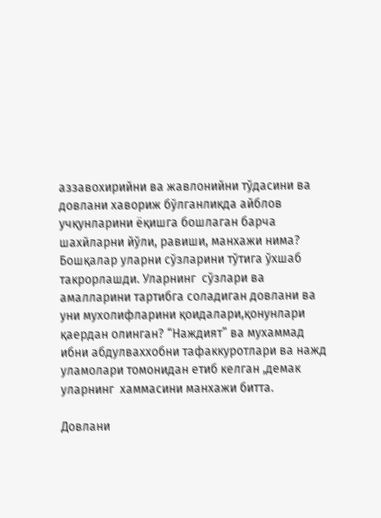аззавохирийни ва жавлонийни тўдасини ва довлани хавориж бўлганликда айблов  учқунларини ёқишга бошлаган барча шахйларни йўли, равиши, манхажи нима? Бошқалар уларни сўзларини тўтига ўхшаб такрорлашди. Уларнинг  сўзлари ва амалларини тартибга соладиган довлани ва уни мухолифларини қоидалари,қонунлари қаердан олинган? “Наждият” ва мухаммад ибни абдулваххобни тафаккуротлари ва нажд уламолари томонидан етиб келган ,демак уларнинг  хаммасини манхажи битта.

Довлани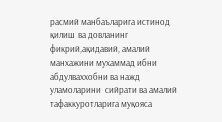расмий манбаъларига истинод қилиш  ва довланинг  фикрий,ақидавий, амалий манхажини мухаммад ибни абдулваххобни ва нажд уламоларини  сийрати ва амалий тафаккуротларига муқояса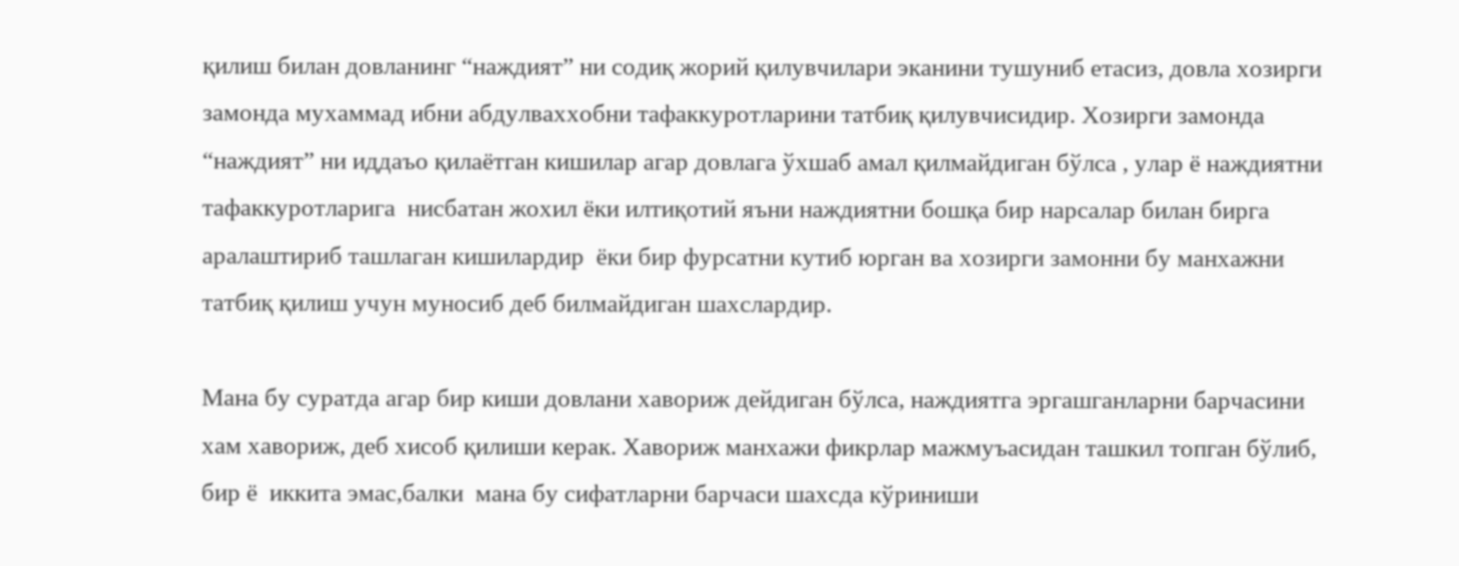қилиш билан довланинг “наждият” ни содиқ жорий қилувчилари эканини тушуниб етасиз, довла хозирги замонда мухаммад ибни абдулваххобни тафаккуротларини татбиқ қилувчисидир. Хозирги замонда “наждият” ни иддаъо қилаётган кишилар агар довлага ўхшаб амал қилмайдиган бўлса , улар ё наждиятни тафаккуротларига  нисбатан жохил ёки илтиқотий яъни наждиятни бошқа бир нарсалар билан бирга аралаштириб ташлаган кишилардир  ёки бир фурсатни кутиб юрган ва хозирги замонни бу манхажни татбиқ қилиш учун муносиб деб билмайдиган шахслардир.

Мана бу суратда агар бир киши довлани хавориж дейдиган бўлса, наждиятга эргашганларни барчасини хам хавориж, деб хисоб қилиши керак. Хавориж манхажи фикрлар мажмуъасидан ташкил топган бўлиб, бир ё  иккита эмас,балки  мана бу сифатларни барчаси шахсда кўриниши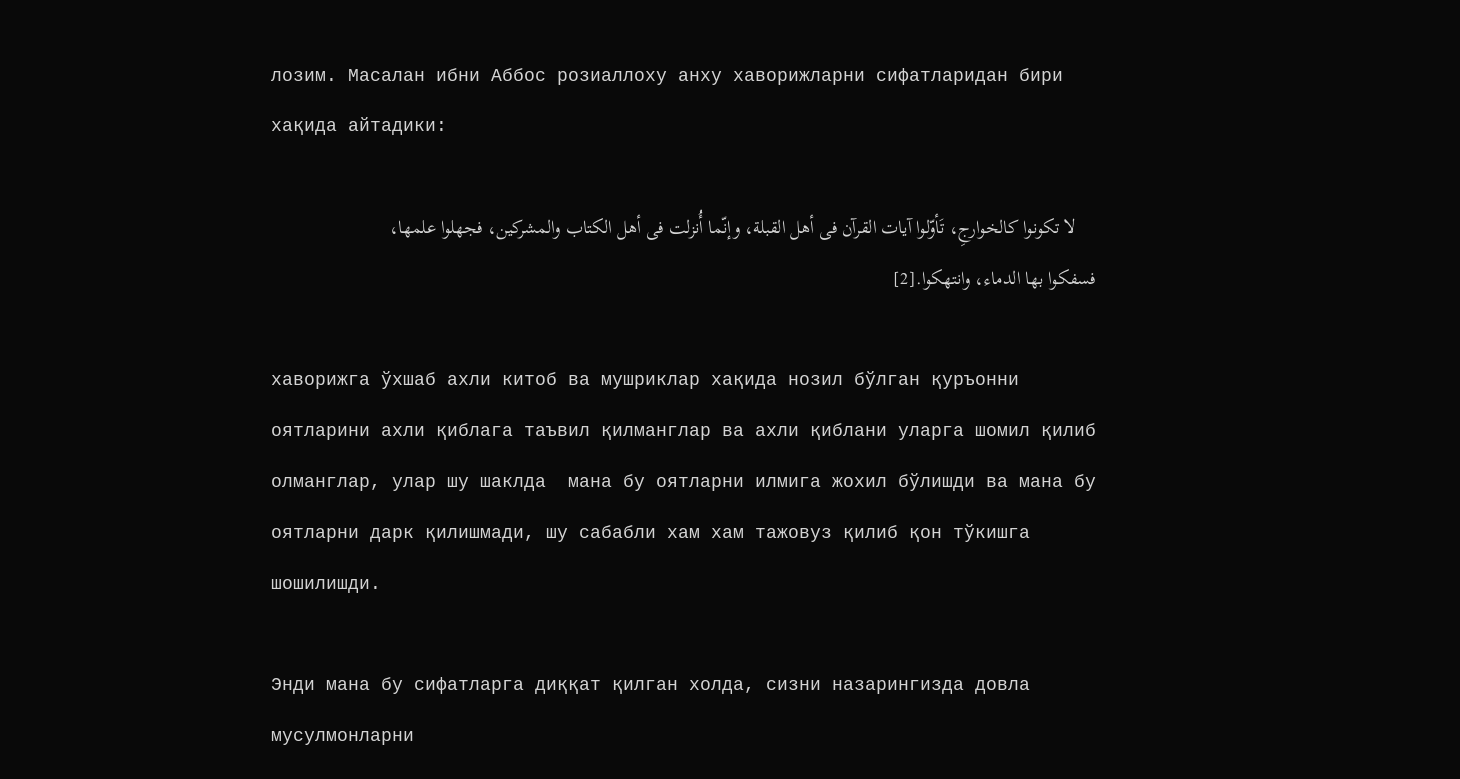лозим. Масалан ибни Аббос розиаллоху анху хаворижларни сифатларидан бири хақида айтадики:

    لا تکونوا کالخوارجِ، تَأوّلوا آیات القرآن فی أهل القبلة، وإنّما أُنزلت فی أهل الکتاب والمشرکین، فجهلوا علمها، فسفکوا بها الدماء، وانتهکوا.[2]

хаворижга ўхшаб ахли китоб ва мушриклар хақида нозил бўлган қуръонни оятларини ахли қиблага таъвил қилманглар ва ахли қиблани уларга шомил қилиб олманглар, улар шу шаклда  мана бу оятларни илмига жохил бўлишди ва мана бу оятларни дарк қилишмади, шу сабабли хам хам тажовуз қилиб қон тўкишга шошилишди.

Энди мана бу сифатларга диққат қилган холда, сизни назарингизда довла мусулмонларни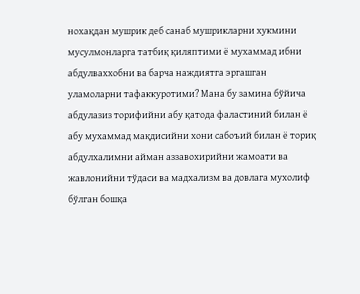нохақдан мушрик деб санаб мушрикларни хукмини мусулмонларга татбиқ қиляптими ё мухаммад ибни абдулваххобни ва барча наждиятга эргашган уламоларни тафаккуротими? Мана бу замина бўйича абдулазиз торифийни абу қатода фаластиний билан ё абу мухаммад мақдисийни хони сабоъий билан ё ториқ абдулхалимни айман аззавохирийни жамоати ва жавлонийни тўдаси ва мадхализм ва довлага мухолиф бўлган бошқа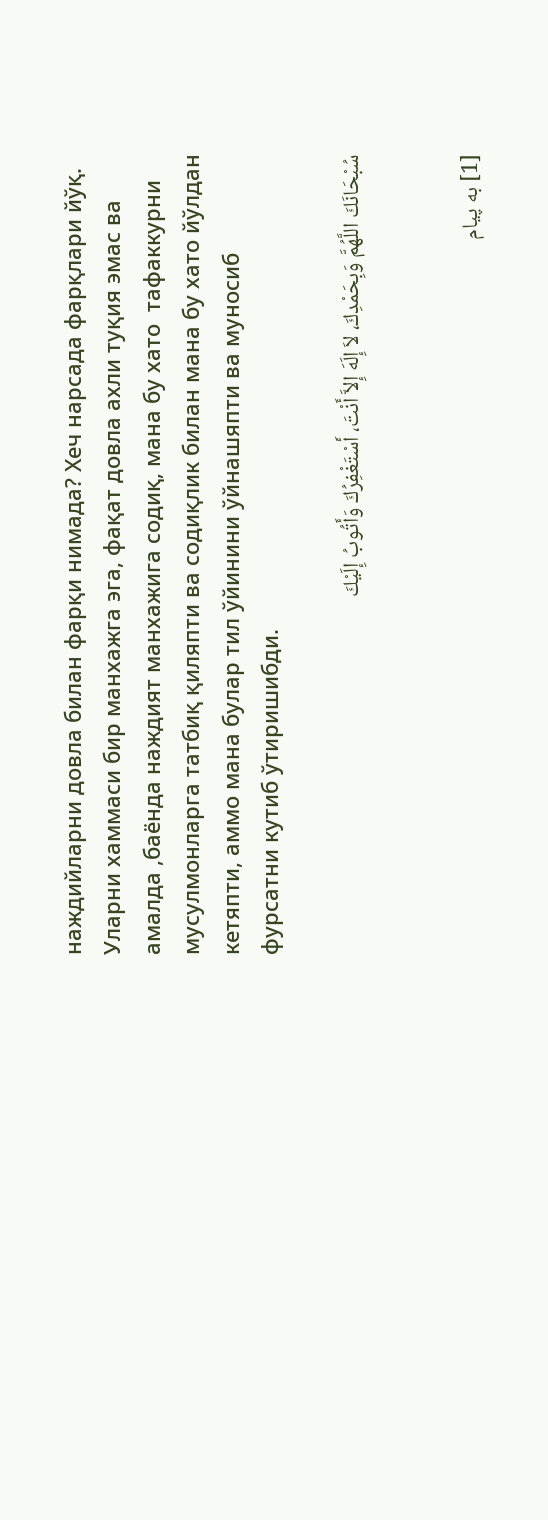наждийларни довла билан фарқи нимада? Хеч нарсада фарқлари йўқ. Уларни хаммаси бир манхажга эга, фақат довла ахли туқия эмас ва амалда ,баёнда наждият манхажига содиқ, мана бу хато  тафаккурни мусулмонларга татбиқ қиляпти ва содиқлик билан мана бу хато йўлдан кетяпти, аммо мана булар тил ўйинини ўйнашяпти ва муносиб фурсатни кутиб ўтиришибди.

سُبْحَانَكَ اللَّهُمَّ وَبِحَمْدِكَ، لاَ إِلَهَ إِلاَّ أَنْتَ، أَسْتَغْفِرُكَ وَأَتُوبُ إِلَيْكَ


[1] به پیام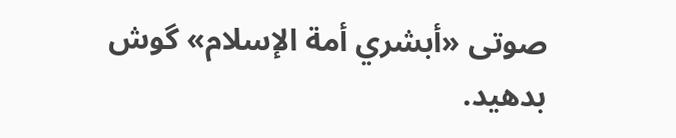صوتی «أبشري أمة الإسلام» گوش بدهید.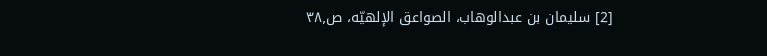[2] سلیمان بن عبدالوهاب، الصواعق الإلهیّه، ص۳۸٫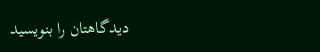دیدگاهتان را بنویسید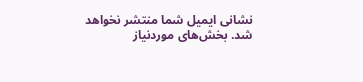نشانی ایمیل شما منتشر نخواهد شد. بخش‌های موردنیاز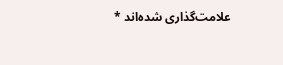علامت‌گذاری شده‌اند *